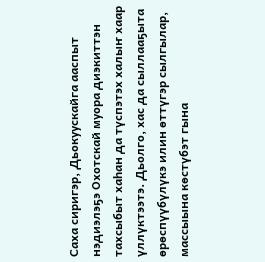Саха сиригэр, Дьокуускайга ааспыт нэдиэлэҕэ Охотскай муора диэкиттэн тахсыбыт хаһан да түспэтэх халыҥ хаар үллүктээтэ. Дьолго, хас да сыллааҕыта өрөспүүбүлүкэ илин өттүгэр сылгылар, массыына көстүбэт гына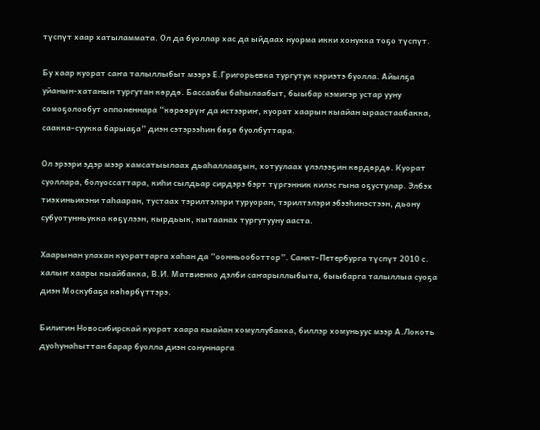түспүт хаар хатыламмата. Ол да буоллар хас да ыйдаах нуорма икки хонукка тоҕо түспүт.

Бу хаар куорат саҥа талыллыбыт мээрэ Е.Григорьевка тургутук кэриэтэ буолла. Айылҕа уйанын-хатанын тургутан көрдө. Бассаабы баһылаабыт, быыбар кэмигэр устар ууну сомоҕолообут оппоненнара “көрөөрүҥ да истээриҥ, куорат хаарын кыайан ыраастаабакка, саакка-суукка барыаҕа” диэн сэтэрээһин бөҕө буолбуттара.

Ол эрээри эдэр мээр хамсатыылаах дьаһаллааҕын, хотуулаах үлэлээҕин көрдөрдө. Куорат суоллара, болуоссаттара, киһи сылдьар сирдэрэ бэрт түргэнник килэс гына оҕустулар. Элбэх тиэхиньикэни таһааран, тустаах тэрилтэлэри туруоран, тэрилтэлэри эбээһинэстээн, дьону субуотунньукка көҕүлээн, кырдьык, кытаанах тургутууну ааста.

Хаарынан улахан куораттарга хаһан да “оонньооботтор”. Санкт-Петербурга түспүт 2010 с. халыҥ хаары кыайбакка, В.И. Матвиенко дэлби саҥарыллыбыта, быыбарга талыллыа суоҕа диэн Москубаҕа көһөрбүттэрэ.

Билигин Новосибирскай куорат хаара кыайан хомуллубакка, биллэр хомуньуус мээр А.Локоть дуоһунаһыттан барар буолла диэн сонуннарга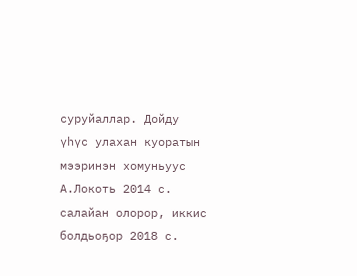суруйаллар. Дойду үһүс улахан куоратын мээринэн хомуньуус А.Локоть 2014 с. салайан олорор, иккис болдьоҕор 2018 с.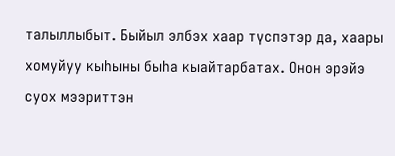талыллыбыт. Быйыл элбэх хаар түспэтэр да, хаары хомуйуу кыһыны быһа кыайтарбатах. Онон эрэйэ суох мээриттэн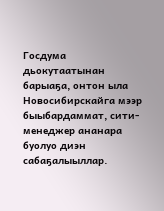Госдума дьокутаатынан барыаҕа, онтон ыла Новосибирскайга мээр быыбардаммат, сити-менеджер ананара буолуо диэн сабаҕалыыллар.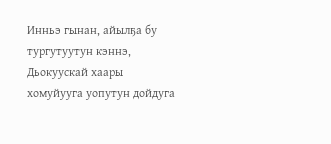Инньэ гынан, айылҕа бу тургутуутун кэннэ, Дьокуускай хаары хомуйууга уопутун дойдуга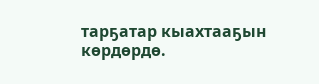тарҕатар кыахтааҕын көрдөрдө.